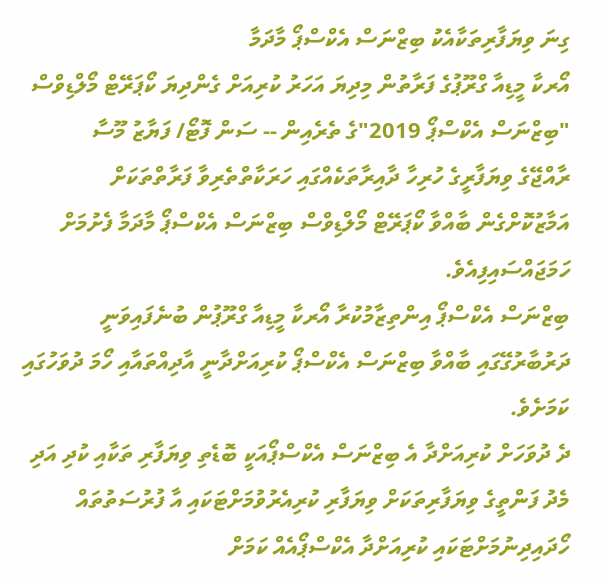ގިނަ ވިޔަފާރިތަކާއެކު ބިޒްނަސް އެކްސްޕޯ މާދަމާ
އޯރކާ މީޑިއާ ގްރޫޕުގެ ފަރާތުން މިދިޔަ އަހަރު ކުރިއަށް ގެންދިޔަ ކޯޕަރޭޓް މޯލްޑިވްސް "ބިޒްނަސް އެކްސްޕޯ 2019"ގެ ތެރެއިން -- ސަން ފޮޓޯ/ ފަޔާޒު މޫސާ
ރާއްޖޭގެ ވިޔަފާރީގެ ހުރިހާ ދާއިރާތަކެއްގައި ހަރަކާތްތެރިވާ ފަރާތްތަކަށް އަމާޒުކޮށްގެން ބާއްވާ ކޯޕަރޭޓް މޯލްޑިވްސް ބިޒްނަސް އެކްސްޕޯ މާދަމާ ފެށުމަށް ހަމަޖައްސައިފިއެވެ.
ބިޒްނަސް އެކްސްޕޯ އިންތިޒާމުކުރާ އޯރކާ މީޑިއާ ގްރޫޕުން ބުނެފައިވަނީ ދަރުބާރުގޭގައި ބާއްވާ ބިޒްނަސް އެކްސްޕޯ ކުރިއަށްދާނީ އާދިއްތައާއި ހޯމަ ދުވަހުގައި ކަމަށެވެ.
ދެ ދުވަހަށް ކުރިއަށްދާ އެ ބިޒްނަސް އެކްސްޕޯއަކީ ބޮޑެތި ވިޔަފާރި ތަކާއި ކުދި އަދި މެދު ފަންތީގެ ވިޔަފާރިތަކަށް ވިޔަފާރި ކުރިއެރުވުމަށްޓަކައި އާ ފުރުސަތުތައް ހޯދައިދިނުމަށްޓަކައި ކުރިއަށްދާ އެކްސްޕޯއެއް ކަމަށް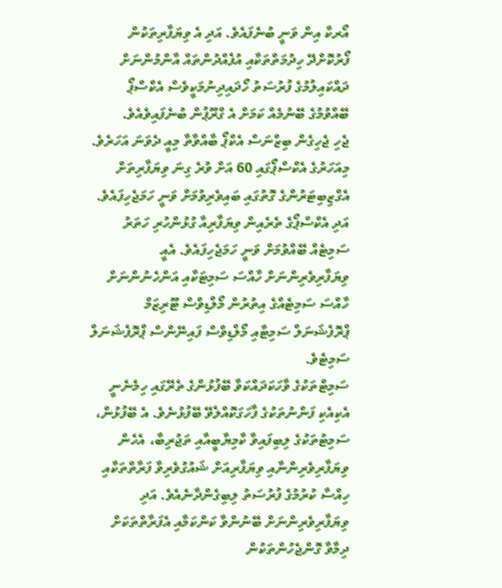އޯރކާ އިން ވަނީ ބުނެފައެވެ. އަދި އެ ވިޔަފާރިތަކުން ފޯރުކޮށްދޭ ހިދުމަތްތަކާއި އުފެއްދުންތައް އާންމުންނަށް ދައްކައިލުމުގެ ފުރުސަތު ހޯދައިދިނުމަކީވެސް އެކްސްޕޯ ބޭއްވުމުގެ ބޭނުމެއް ކަމަށް އެ ގްރޫޕުން ބުނެފައިވެއެވެ.
ޖެހި ޖެހިގެން ބިޒްނަސް އެކްޕޯ ބާއްވާތާ މިއީ ދެވަނަ އަހަރެވެ. މިއަހަރުގެ އެކްސްޕޯގައި 60 އަށް ވުރެ ގިނަ ވިޔަފާރިތަށް އެގްޒިބިޓަރުންގެ ގޮތުގައި ބައިވެރިވުމަށް ވަނީ ހަމަޖެހިފައެވެ.
އަދި އެކްސްޕޯގެ ތެރެއިން ވިޔަފާރިއާ ގުޅުންހުރި ހަތަރު ސަމިޓެއް ބޭއްވުމަށް ވަނީ ހަމަޖެހިފައެވެ. އެއީ ވިޔަފާރިވެރިންނަށް ހާއްސަ ސަމިޓަކާއި އަންހެނުންނަށް ހާއްސަ ސަމިޓެއްގެ އިތުރުން މޯލްޑިވްސް ޓޫރިޒަމް ޕްރޮފެޝަނަލް ސަމިޓާއި މޯލްޑިވްސް ފައިނޭންސް ޕްރޮފެޝަނަލް ސަމިޓެވެ.
ސަމިޓްތަކުގެ ވާހަކަދައްކަވާ ބޭފުޅުންގެ ތެރޭގައި ހިމެނެނީ އެކިއެކި ފަންނުތަކުގެ ފާހަގަކޮއްލެވޭ ބޭފުޅުނެވެ. އެ ބޭފުޅުން، ސަމިޓުތަކުގެ ލިބިފައިވާ ކާމިޔާބީއާއި ތަޖުރިބާ، އެހެން ވިޔަފާރިވެރިންނާއި ވިޔަފާރިއަށް ޝައުގުވެރިވާ ފަރާތްތަކާއި ހިއްސާ ކުރުމުގެ ފުރުސަތު ލިބިގެންދާނެއެވެ. އަދި ވިޔަފާރިވެރިންނަށް ބޭނުންވާ ކަންކަމާއި އެފަރާތްތަކަށް ދިމާވާ ގޮންޖެހުންތަކުން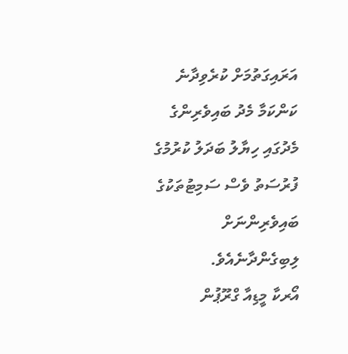އަރައިގަތުމަށް ކުރެވިދާނެ ކަންކަމާ މެދު ބައިވެރިންގެ މެދުގައި ހިޔާލު ބަދަލު ކުރުމުގެ ފުރުސަތު ވެސް ސަމިޓުތަކުގެ ބައިވެރިންނަށް ލިބިގެންދާނެއެވެ.
އޯރކާ މީޑިއާ ގްރޫޕުން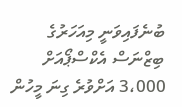ބުނެފައިވަނީ މިއަހަރުގެ ބިޒްނަސް އެކްސްޕޯއަށް 3،000 އަށްވުރެ ގިނަ މީހުން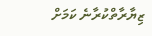ޒިޔާރާތްކުރާނެ ކަމަށް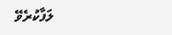ލަފާކުރެވޭ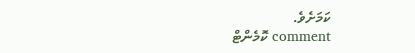ކަމަށެވެ.
comment ކޮމެންޓް